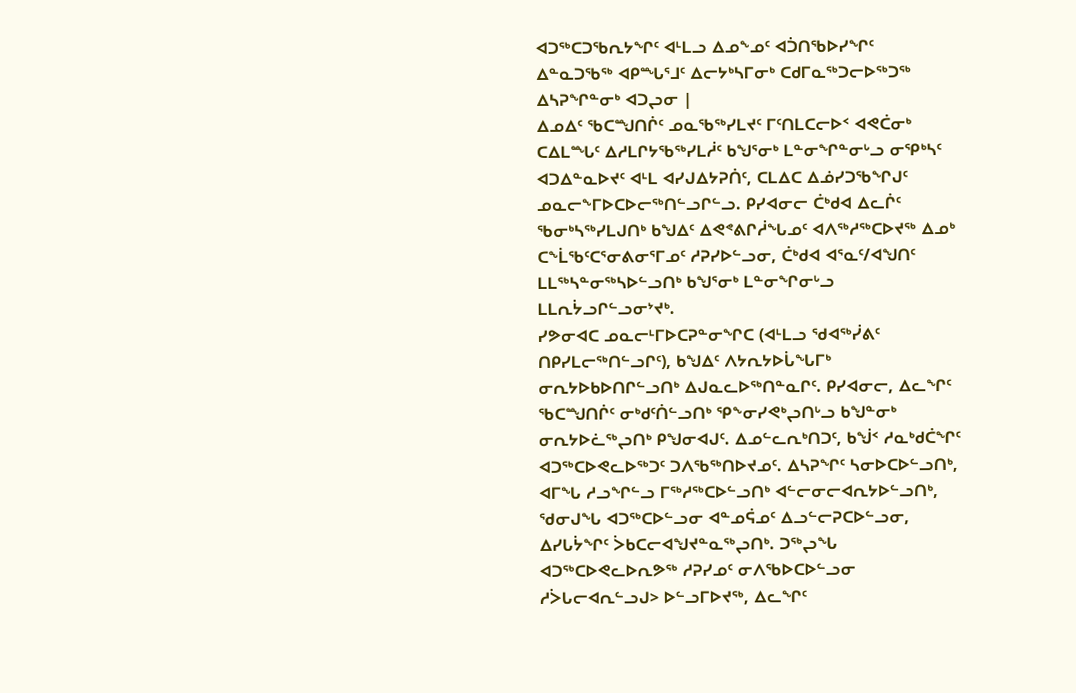ᐊᑐᖅᑕᑐᖃᕆᔭᖏᑦ ᐊᒻᒪᓗ ᐃᓄᖕᓄᑦ ᐊᑑᑎᖃᐅᓯᖏᑦ
ᐃᓐᓇᑐᖃᖅ ᐊᑭᙵᕐᒧᑦ ᐃᓕᔭᒃᓴᒥᓂᒃ ᑕᑯᒥᓇᖅᑐᓕᐅᖅᑐᖅ ᐃᓴᕈᖏᓐᓂᒃ ᐊᑐᖢᓂ |
ᐃᓄᐃᑦ ᖃᑕᙳᑎᒌᑦ ᓄᓇᖃᖅᓯᒪᔪᑦ ᒥᑦᑎᒪᑕᓕᐅᑉ ᐊᕙᑖᓂᒃ ᑕᐃᒪᙵᑦ ᐃᓱᒪᒋᔭᖃᖅᓯᒪᓲᑦ ᑲᖑᕐᓂᒃ ᒪᓐᓂᖏᓐᓂᒡᓗ ᓂᕿᒃᓴᑦ ᐊᑐᐃᓐᓇᐅᔪᑦ ᐊᒻᒪ ᐊᓯᒍᐃᔭᕈᑏᑦ, ᑕᒪᐃᑕ ᐃᓅᓯᑐᖃᖏᒍᑦ ᓄᓇᓕᖕᒥᐅᑕᐅᓕᖅᑎᓪᓗᒋᓪᓗ. ᑭᓯᐊᓂᓕ ᑖᒃᑯᐊ ᐃᓚᒌᑦ ᖃᓂᒃᓴᖅᓯᒪᒍᑎᒃ ᑲᖑᐃᑦ ᐃᕙᕝᕕᒋᓲᖓᓄᑦ ᐊᐱᖅᓱᖅᑕᐅᔪᖅ ᐃᓄᒃ ᑕᖕᒫᖃᑦᑕᕐᓂᕕᓂᕐᒥᓄᑦ ᓱᕈᓯᐅᓪᓗᓂ, ᑖᒃᑯᐊ ᐊᕐᓇᑦ/ᐊᖑᑎᑦ ᒪᒪᖅᓴᓐᓂᖅᓴᐅᓪᓗᑎᒃ ᑲᖑᕐᓂᒃ ᒪᓐᓂᖏᓂᒡᓗ ᒪᒪᕆᔮᓗᒋᓪᓗᓂᔾᔪᒃ.
ᓯᕗᓂᐊᑕ ᓄᓇᓕᒻᒥᐅᑕᕈᓐᓂᖏᑕ (ᐊᒻᒪᓗ ᖁᐊᖅᓰᕕᑦ ᑎᑭᓯᒪᓕᖅᑎᓪᓗᒋᑦ), ᑲᖑᐃᑦ ᐱᔭᕆᔭᐅᒑᖓᒥᒃ ᓂᕆᔭᐅᑲᐅᑎᒋᓪᓗᑎᒃ ᐃᒍᓇᓚᐅᖅᑎᓐᓇᒋᑦ. ᑭᓯᐊᓂᓕ, ᐃᓚᖏᑦ ᖃᑕᙳᑎᒌᑦ ᓂᒃᑯᑦᑏᓪᓗᑎᒃ ᕿᖕᓂᓯᕙᒃᖢᑎᒡᓗ ᑲᖑᓐᓂᒃ ᓂᕆᔭᐅᓛᖅᖢᑎᒃ ᑭᖑᓂᐊᒍᑦ. ᐃᓄᓪᓚᕆᒃᑎᑐᑦ, ᑲᖒᑉ ᓱᓇᒃᑯᑖᖏᑦ ᐊᑐᖅᑕᐅᕙᓚᐅᖅᑐᑦ ᑐᐱᖃᖅᑎᐅᔪᓄᑦ. ᐃᓴᕈᖏᑦ ᓴᓂᐅᑕᐅᓪᓗᑎᒃ, ᐊᒥᖓ ᓱᓗᖏᓪᓗ ᒥᖅᓱᖅᑕᐅᓪᓗᑎᒃ ᐊᓪᓕᓂᓕᐊᕆᔭᐅᓪᓗᑎᒃ, ᖁᓂᒍᖓ ᐊᑐᖅᑕᐅᓪᓗᓂ ᐊᓐᓄᕌᓄᑦ ᐃᓗᓪᓕᕈᑕᐅᓪᓗᓂ, ᐃᓯᒐᔮᖏᑦ ᐴᑲᑕᓕᐊᖑᔪᓐᓇᖅᖢᑎᒃ. ᑐᖅᖢᖓ ᐊᑐᖅᑕᐅᕙᓚᐅᕆᕗᖅ ᓱᕈᓯᓄᑦ ᓂᐱᖃᐅᑕᐅᓪᓗᓂ ᓱᐴᒐᓕᐊᕆᓪᓗᒍ> ᐅᓪᓗᒥᐅᔪᖅ, ᐃᓚᖏᑦ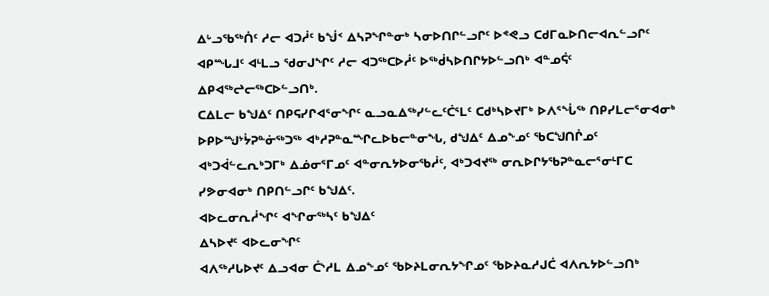ᐃᒡᓗᖃᖅᑏᑦ ᓱᓕ ᐊᑐᓲᑦ ᑲᖒᑉ ᐃᓴᕈᖏᓐᓂᒃ ᓴᓂᐅᑎᒋᓪᓗᒋᑦ ᐅᕝᕙᓗ ᑕᑯᒥᓇᐅᑎᓕᐊᕆᓪᓗᒋᑦ ᐊᑭᙵᒧᑦ ᐊᒻᒪᓗ ᖁᓂᒍᖏᑦ ᓱᓕ ᐊᑐᖅᑕᐅᓲᑦ ᐅᖅᑰᓴᐅᑎᒋᔭᐅᓪᓗᑎᒃ ᐊᓐᓄᕌᑦ ᐃᑭᐊᖅᖠᓕᖅᑕᐅᓪᓗᑎᒃ.
ᑕᐃᒪᓕ ᑲᖑᐃᑦ ᑎᑭᕋᓯᒋᐊᕐᓂᖏᑦ ᓇᓗᓇᐃᖅᓯᓪᓚᑦᑖᕐᒪᑦ ᑕᑯᒃᓴᐅᔪᒥᒃ ᐅᐱᕐᖔᖅ ᑎᑭᓯᒪᓕᕐᓂᐊᓂᒃ ᐅᑭᐅᙳᔾᔮᕈᓐᓃᖅᑐᖅ ᐊᒃᓱᕈᓐᓇᙱᓚᐅᑲᓕᓐᓂᖓ, ᑯᖑᐃᑦ ᐃᓄᖕᓄᑦ ᖃᑕᖑᑎᒌᓄᑦ ᐊᒃᑐᐋᓪᓚᕆᒃᑐᒥᒃ ᐃᓅᓂᕐᒥᓄᑦ ᐊᓐᓂᕆᔭᐅᓂᖃᓲᑦ, ᐊᒃᑐᐊᔪᖅ ᓂᕆᐅᒋᔭᖃᕈᓐᓇᓕᕐᓂᒻᒥᑕ ᓯᕗᓂᐊᓂᒃ ᑎᑭᑎᓪᓗᒋᑦ ᑲᖑᐃᑦ.
ᐊᐅᓚᓂᕆᓲᖏᑦ ᐊᖏᓂᖅᓴᑦ ᑲᖑᐃᑦ
ᐃᓴᐅᔪᑦ ᐊᐅᓚᓂᖏᑦ
ᐊᐱᖅᓱᒐᐅᔪᑦ ᐃᓗᐊᓂ ᑖᔅᓱᒪ ᐃᓄᖕᓄᑦ ᖃᐅᔨᒪᓂᕆᔭᖏᓄᑦ ᖃᐅᔨᓇᓱᒍᑖ ᐊᐱᕆᔭᐅᓪᓗᑎᒃ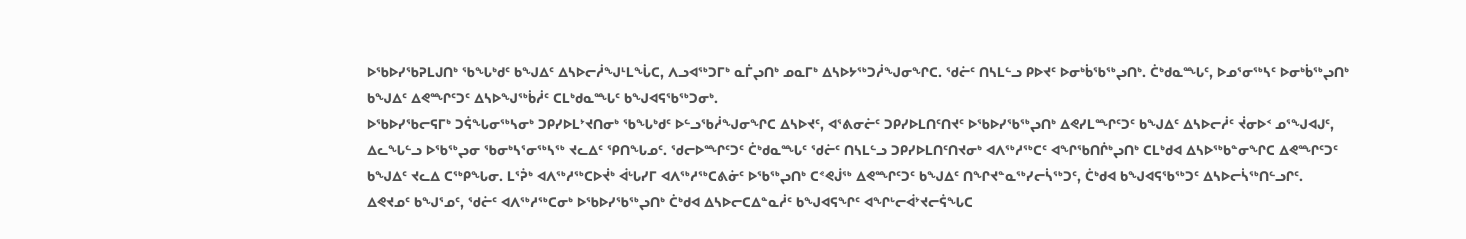ᐅᖃᐅᓯᖃᕈᒪᒍᑎᒃ ᖃᖓᒃᑯᑦ ᑲᖑᐃᑦ ᐃᓴᐅᓕᓲᖑᒻᒪᖔᑕ, ᐱᓗᐊᖅᑐᒥᒃ ᓇᒦᖢᑎᒃ ᓄᓇᒥᒃ ᐃᓴᐅᔭᖅᑐᓲᖑᓂᖏᑕ. ᖁᓖᑦ ᑎᓴᒪᓪᓗ ᑭᐅᔪᑦ ᐅᓂᒃᑳᖃᖅᖢᑎᒃ. ᑖᒃᑯᓇᙵᑦ, ᐅᓄᕐᓂᖅᓴᑦ ᐅᓂᒃᑳᖅᖢᑎᒃ ᑲᖑᐃᑦ ᐃᕙᙱᑦᑐᑦ ᐃᓴᐅᖑᖅᑳᓲᑦ ᑕᒪᒃᑯᓇᙵᑦ ᑲᖑᐊᕋᖃᖅᑐᓂᒃ.
ᐅᖃᐅᓯᖃᓕᕋᒥᒃ ᑐᕌᖓᓂᖅᓴᓂᒃ ᑐᑭᓯᐅᒪᔾᔪᑎᓂᒃ ᖃᖓᒃᑯᑦ ᐅᓪᓗᖃᓲᖑᓂᖏᑕ ᐃᓴᐅᔪᑦ, ᐊᕐᕕᓂᓖᑦ ᑐᑭᓯᐅᒪᑎᑦᑎᔪᑦ ᐅᖃᐅᓯᖃᖅᖢᑎᒃ ᐃᕙᓯᒪᙱᑦᑐᑦ ᑲᖑᐃᑦ ᐃᓴᐅᓕᓲᑦ ᔫᓂᐅᑉ ᓄᕐᖑᐊᒍᑦ, ᐃᓚᖓᓪᓗ ᐅᖃᖅᖢᓂ ᖃᓂᒃᓴᕐᓂᖅᓴᖅ ᔪᓚᐃᑦ ᕿᑎᖓᓄᑦ. ᖁᓕᐅᙱᑦᑐᑦ ᑖᒃᑯᓇᙵᑦ ᖁᓖᑦ ᑎᓴᒪᓪᓗ ᑐᑭᓯᐅᒪᑎᑦᑎᔪᓂᒃ ᐊᐱᖅᓱᖅᑕᑦ ᐊᖏᖃᑎᒌᒃᖢᑎᒃ ᑕᒪᒃᑯᐊ ᐃᓴᐅᖅᑲᓐᓂᖏᑕ ᐃᕙᙱᑦᑐᑦ ᑲᖑᐃᑦ ᔪᓚᐃ ᑕᖅᑭᖓᓂ. ᒪᕐᕉᒃ ᐊᐱᖅᓱᖅᑕᐅᔫᒃ ᐋᒡᒐᓯᒥ ᐊᐱᖅᓱᖅᑕᕕᓃᑦ ᐅᖃᖅᖢᑎᒃ ᑕᕝᕙᒎᖅ ᐃᕙᙱᑦᑐᑦ ᑲᖑᐃᑦ ᑎᖏᔪᓐᓇᖅᓯᓕᓵᖅᑐᑦ, ᑖᒃᑯᐊ ᑲᖑᐊᕋᖃᖅᑐᑦ ᐃᓴᐅᓕᓵᖅᑎᓪᓗᒋᑦ.
ᐃᕙᔪᓄᑦ ᑲᖑᕐᓄᑦ, ᖁᓖᑦ ᐊᐱᖅᓱᖅᑕᓂᒃ ᐅᖃᐅᓯᖃᖅᖢᑎᒃ ᑖᒃᑯᐊ ᐃᓴᐅᓕᑕᐃᓐᓇᓲᑦ ᑲᖑᐊᕋᖏᑦ ᐊᖏᒡᓕᐋᔾᔪᓕᕌᖓᑕ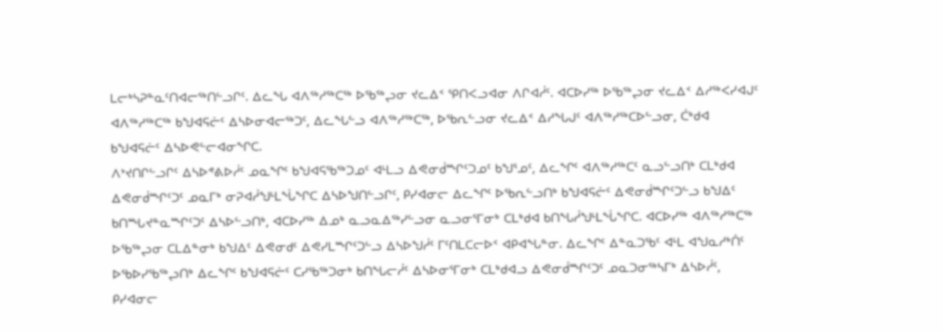ᒪᓕᒃᓴᕈᓐᓇᑦᑎᐊᓕᖅᑎᓪᓗᒋᑦ. ᐃᓚᖓ ᐊᐱᖅᓱᖅᑕᖅ ᐅᖃᖅᖢᓂ ᔪᓚᐃᑉ ᕿᑎᐸᓗᐊᓂ ᐱᒋᐊᓲᑦ. ᐊᑕᐅᓯᖅ ᐅᖃᖅᖢᓂ ᔪᓚᐃᑉ ᐃᓱᖅᐸᓯᐊᒍᑦ ᐊᐱᖅᓱᖅᑕᖅ ᑲᖑᐊᕋᓖᑦ ᐃᓴᐅᓂᐊᓕᖅᑐᑦ, ᐃᓚᖓᓪᓗ ᐊᐱᖅᓱᖅᑕᖅ, ᐅᖃᕆᓪᓗᓂ ᔪᓚᐃᑉ ᐃᓱᖓᒍᑦ ᐊᐱᖅᓱᖅᑕᐅᓪᓗᓂ, ᑖᒃᑯᐊ ᑲᖑᐊᕋᓖᑦ ᐃᓴᐅᕙᓪᓕᐊᓂᖏᑕ.
ᐱᔾᔪᑎᒋᓪᓗᒋᑦ ᐃᓴᐅᕝᕕᐅᓲᑦ ᓄᓇᖏᑦ ᑲᖑᐊᕋᖃᖅᑐᓄᑦ ᐊᒻᒪᓗ ᐃᕙᓂᑰᙱᑦᑐᓄᑦ ᑲᖑᕐᓄᑦ, ᐃᓚᖏᑦ ᐊᐱᖅᓱᖅᑕᑦ ᓇᓗᓪᓗᑎᒃ ᑕᒪᒃᑯᐊ ᐃᕙᓂᑰᙱᑦᑐᑦ ᓄᓇᒥᒃ ᓂᕈᐊᓲᖑᒻᒪᖔᖏᑕ ᐃᓴᐅᖑᑎᓪᓗᒋᑦ, ᑭᓯᐊᓂᓕ ᐃᓚᖏᑦ ᐅᖃᕆᓪᓗᑎᒃ ᑲᖑᐊᕋᓖᑦ ᐃᕙᓂᑰᙱᑦᑐᓪᓗ ᑲᖑᐃᑦ ᑲᑎᙵᔪᓐᓇᙱᑦᑐᑦ ᐃᓴᐅᓪᓗᑎᒃ, ᐊᑕᐅᓯᖅ ᐃᓄᒃ ᓇᓗᓇᐃᖅᓯᓪᓗᓂ ᓇᓗᓂᕐᒥᓂᒃ ᑕᒪᒃᑯᐊ ᑲᑎᖓᓲᖑᒻᒪᖔᖏᑕ. ᐊᑕᐅᓯᖅ ᐊᐱᖅᓱᖅᑕᖅ ᐅᖃᖅᖢᓂ ᑕᒪᐃᓐᓂᒃ ᑲᖑᐃᑦ ᐃᕙᓂᑯᑦ ᐃᕙᓯᒪᙱᑦᑐᓪᓗ ᐃᓴᐅᖑᓲᑦ ᒥᑦᑎᒪᑕᓕᐅᑉ ᐊᑭᐊᖓᓐᓂ. ᐃᓚᖏᑦ ᐃᓐᓇᑐᖃᑦ ᐊᒻᒪ ᐊᖑᓇᓱᒃᑏᑦ ᐅᖃᐅᓯᖃᖅᖢᑎᒃ ᐃᓚᖏᑦ ᑲᖑᐊᕋᓖᑦ ᑕᓯᖃᖅᑐᓂᒃ ᑲᑎᖓᓕᓲᑦ ᐃᓴᐅᓂᕐᒥᓂᒃ ᑕᒪᒃᑯᐊᓗ ᐃᕙᓂᑰᙱᑦᑐᑦ ᓄᓇᑐᓂᖅᓴᒥᒃ ᐃᓴᐅᓲᑦ, ᑭᓯᐊᓂᓕ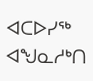ᐊᑕᐅᓯᖅ ᐊᖑᓇᓱᒃᑎ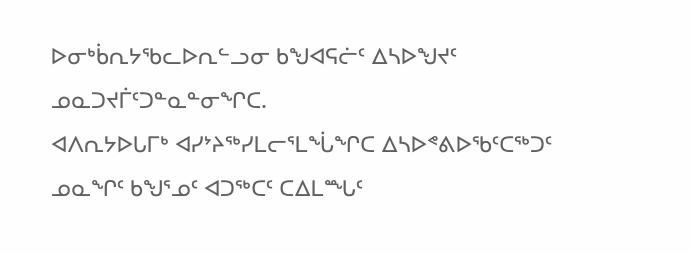ᐅᓂᒃᑳᕆᔭᖃᓚᐅᕆᓪᓗᓂ ᑲᖑᐊᕋᓖᑦ ᐃᓴᐅᖑᔪᑦ ᓄᓇᑐᔪᒦᑦᑐᓐᓇᓐᓂᖏᑕ.
ᐊᐱᕆᔭᐅᒐᒥᒃ ᐊᓯᔾᔨᖅᓯᒪᓕᕐᒪᖔᖏᑕ ᐃᓴᐅᕝᕕᐅᖃᑦᑕᖅᑐᑦ ᓄᓇᖏᑦ ᑲᖑᕐᓄᑦ ᐊᑐᖅᑕᑦ ᑕᐃᒪᙵᑦ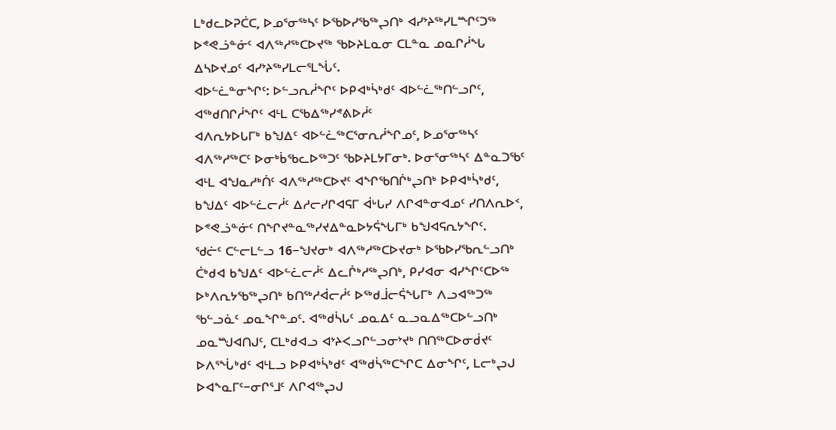ᒪᒃᑯᓚᐅᕈᑖᑕ, ᐅᓄᕐᓂᖅᓴᑦ ᐅᖃᐅᓯᖃᖅᖢᑎᒃ ᐊᓯᔾᔨᖅᓯᒪᙱᑦᑐᖅ ᐅᕝᕙᓘᓐᓃᑦ ᐊᐱᖅᓱᖅᑕᐅᔪᖅ ᖃᐅᔨᒪᓇᓂ ᑕᒪᓐᓇ ᓄᓇᒋᓲᖓ ᐃᓴᐅᔪᓄᑦ ᐊᓯᔾᔨᖅᓯᒪᓕᕐᒪᖔᑦ.
ᐊᐅᓪᓛᓐᓂᖏᑦ: ᐅᓪᓗᕆᓲᖏᑦ ᐅᑭᐊᒃᓵᒃᑯᑦ ᐊᐅᓪᓛᖅᑎᓪᓗᒋᑦ, ᐊᖅᑯᑎᒋᓲᖏᑦ ᐊᒻᒪ ᑕᖃᐃᖅᓯᕝᕕᐅᓲᑦ
ᐊᐱᕆᔭᐅᒐᒥᒃ ᑲᖑᐃᑦ ᐊᐅᓪᓛᖅᑕᕐᓂᕆᓲᖏᓄᑦ, ᐅᓄᕐᓂᖅᓴᑦ ᐊᐱᖅᓱᖅᑕᑦ ᐅᓂᒃᑳᖃᓚᐅᖅᑐᑦ ᖃᐅᔨᒪᔭᒥᓂᒃ. ᐅᓂᕐᓂᖅᓴᑦ ᐃᓐᓇᑐᖃᑦ ᐊᒻᒪ ᐊᖑᓇᓱᒃᑏᑦ ᐊᐱᖅᓱᖅᑕᐅᔪᑦ ᐊᖏᖃᑎᒌᒃᖢᑎᒃ ᐅᑭᐊᒃᓵᒃᑯᑦ, ᑲᖑᐃᑦ ᐊᐅᓪᓛᓕᓲᑦ ᐃᓱᓕᓯᒋᐊᕋᒥ ᐋᒡᒐᓯ ᐱᒋᐊᓐᓂᐊᓄᑦ ᓯᑎᐱᕆᐅᑉ, ᐅᕝᕙᓘᓐᓃᑦ ᑎᖏᔪᓐᓇᖅᓯᔪᐃᓐᓇᐅᔭᕌᖓᒥᒃ ᑲᖑᐊᕋᕆᔭᖏᑦ.
ᖁᓖᑦ ᑕᓪᓕᒪᓪᓗ 16−ᖑᔪᓂᒃ ᐊᐱᖅᓱᖅᑕᐅᔪᓂᒃ ᐅᖃᐅᓯᖃᕆᓪᓗᑎᒃ ᑖᒃᑯᐊ ᑲᖑᐃᑦ ᐊᐅᓪᓛᓕᓲᑦ ᐃᓚᒌᒃᓱᖅᖢᑎᒃ, ᑭᓯᐊᓂ ᐊᓯᖏᑦᑕᐅᖅ ᐅᒃᐱᕆᔭᖃᖅᖢᑎᒃ ᑲᑎᖅᓱᐋᓕᓲᑦ ᐅᖅᑯᒨᓕᕌᖓᒥᒃ ᐱᓗᐊᖅᑐᖅ ᖃᓪᓗᓈᑦ ᓄᓇᖏᓐᓄᑦ. ᐊᖅᑯᓵᒐᑦ ᓄᓇᐃᑦ ᓇᓗᓇᐃᖅᑕᐅᓪᓗᑎᒃ ᓄᓇᙳᐊᑎᒍᑦ, ᑕᒪᒃᑯᐊᓗ ᐊᔾᔨᐸᓗᒋᓪᓗᓂᔾᔪᒃ ᑎᑎᖅᑕᐅᓂᑰᔪᑦ ᐅᐱᕐᖔᒃᑯᑦ ᐊᒻᒪᓗ ᐅᑭᐊᒃᓵᒃᑯᑦ ᐊᖅᑯᓵᖅᑕᖏᑕ ᐃᓂᖏᑦ, ᒪᓕᒃᖢᒍ ᐅᐊᖕᓇᒥᑦ−ᓂᒋᕐᒧᑦ ᐱᒋᐊᖅᖢᒍ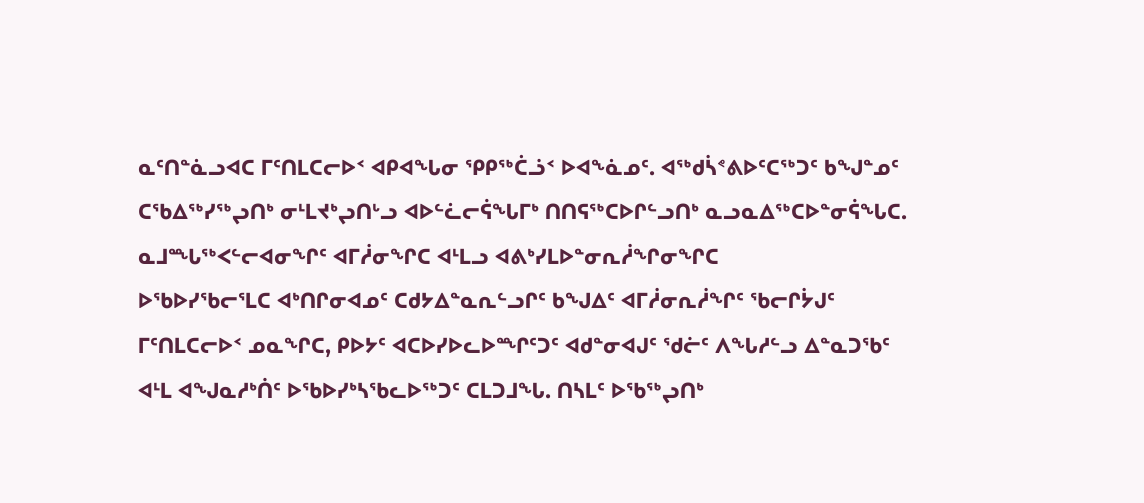ᓇᑦᑎᓐᓈᓗᐊᑕ ᒥᑦᑎᒪᑕᓕᐅᑉ ᐊᑭᐊᖓᓂ ᕿᑭᖅᑖᓘᑉ ᐅᐊᖕᓈᓄᑦ. ᐊᖅᑯᓵᕝᕕᐅᑦᑕᖅᑐᑦ ᑲᖑᓐᓄᑦ ᑕᖃᐃᖅᓯᖅᖢᑎᒃ ᓂᒻᒪᔪᒃᖢᑎᒡᓗ ᐊᐅᓪᓛᓕᕌᖓᒥᒃ ᑎᑎᕋᖅᑕᐅᒋᓪᓗᑎᒃ ᓇᓗᓇᐃᖅᑕᐅᓐᓂᕌᖓᑕ.
ᓇᒧᙵᖅᐸᓪᓕᐊᓂᖏᑦ ᐊᒥᓲᓂᖏᑕ ᐊᒻᒪᓗ ᐊᕕᒃᓯᒪᐅᓐᓂᕆᓲᖏᓂᖏᑕ
ᐅᖃᐅᓯᖃᓕᕐᒪᑕ ᐊᒃᑎᒋᓂᐊᓄᑦ ᑕᑯᔭᐃᓐᓇᕆᓪᓗᒋᑦ ᑲᖑᐃᑦ ᐊᒥᓲᓂᕆᓲᖏᑦ ᖃᓕᒋᔮᒍᑦ ᒥᑦᑎᒪᑕᓕᐅᑉ ᓄᓇᖏᑕ, ᑭᐅᔭᑦ ᐊᑕᐅᓯᐅᓚᐅᙱᑦᑐᑦ ᐊᑯᓐᓂᐊᒍᑦ ᖁᓖᑦ ᐱᖓᓱᓪᓗ ᐃᓐᓇᑐᖃᑦ ᐊᒻᒪ ᐊᖑᓇᓱᒃᑏᑦ ᐅᖃᐅᓯᒃᓴᖃᓚᐅᖅᑐᑦ ᑕᒪᑐᒧᖓ. ᑎᓴᒪᑦ ᐅᖃᖅᖢᑎᒃ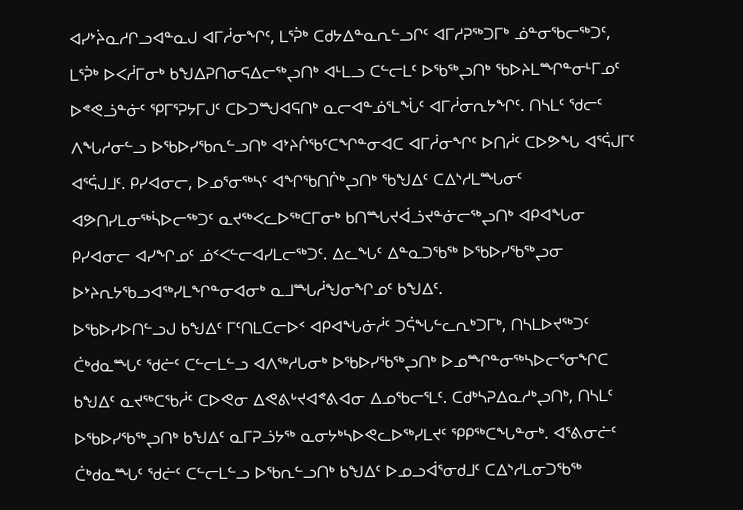ᐊᓯᔾᔩᓇᓱᒋᓗᐊᓐᓇᒍ ᐊᒥᓲᓂᖏᑦ, ᒪᕐᕉᒃ ᑕᑯᔭᐃᓐᓇᕆᓪᓗᒋᑦ ᐊᒥᓱᕈᖅᑐᒥᒃ ᓅᓐᓂᖃᓕᖅᑐᑦ, ᒪᕐᕉᒃ ᐅᐸᓲᒥᓂᒃ ᑲᖑᐃᕈᑎᓂᕋᐃᓕᖅᖢᑎᒃ ᐊᒻᒪᓗ ᑕᓪᓕᒪᑦ ᐅᖃᖅᖢᑎᒃ ᖃᐅᔨᒪᙱᓐᓂᒻᒥᓄᑦ ᐅᕝᕙᓘᓐᓃᑦ ᕿᒥᕐᕈᔭᒥᒍᑦ ᑕᐅᑐᙳᐊᕋᑎᒃ ᓇᓕᐊᓐᓅᕐᒪᖔᑦ ᐊᒥᓲᓂᕆᔭᖏᑦ. ᑎᓴᒪᑦ ᖁᓕᑦ ᐱᖓᓱᓂᓪᓗ ᐅᖃᐅᓯᖃᕆᓪᓗᑎᒃ ᐊᔾᔨᒌᖃᑦᑕᖏᓐᓂᐊᑕ ᐊᒥᓲᓂᖏᑦ ᐅᑎᓲᑦ ᑕᐅᕗᖓ ᐊᕐᕌᒍᒥᑦ ᐊᕐᕌᒍᒧᑦ. ᑭᓯᐊᓂᓕ, ᐅᓄᕐᓂᖅᓴᑦ ᐊᖏᖃᑎᒌᒃᖢᑎᒃ ᖃᖑᐃᑦ ᑕᐃᔅᓱᒪᙵᓂᑦ ᐊᕗᑎᓯᒪᓂᖅᓵᐅᓕᖅᑐᑦ ᓇᔪᖅᐸᓚᐅᖅᑕᒥᓂᒃ ᑲᑎᙵᔪᐋᓘᔪᓐᓃᓕᖅᖢᑎᒃ ᐊᑭᐊᖓᓂ ᑭᓯᐊᓂᓕ ᐊᓯᖏᓄᑦ ᓅᑉᐸᓪᓕᐊᓯᒪᓕᖅᑐᑦ. ᐃᓚᖓᑦ ᐃᓐᓇᑐᖃᖅ ᐅᖃᐅᓯᖃᖅᖢᓂ ᐅᔾᔨᕆᔭᖃᓗᐊᖅᓯᒪᖏᓐᓂᐊᓂᒃ ᓇᒧᙵᓲᖑᓂᖏᓄᑦ ᑲᖑᐃᑦ.
ᐅᖃᐅᓯᐅᑎᓪᓗᒍ ᑲᖑᐃᑦ ᒥᑦᑎᒪᑕᓕᐅᑉ ᐊᑭᐊᖓᓃᓲᑦ ᑐᕌᖓᓪᓚᕆᒃᑐᒥᒃ, ᑎᓴᒪᐅᔪᖅᑐᑦ ᑖᒃᑯᓇᙵᑦ ᖁᓖᑦ ᑕᓪᓕᒪᓪᓗ ᐊᐱᖅᓱᒐᓂᒃ ᐅᖃᐅᓯᖃᖅᖢᑎᒃ ᐅᓄᙱᓐᓂᖅᓴᐅᓕᕐᓂᖏᑕ ᑲᖑᐃᑦ ᓇᔪᖅᑕᖃᓲᑦ ᑕᐅᕙᓂ ᐃᕙᕕᒡᔪᐊᕝᕕᐊᓂ ᐃᓄᖃᓕᕐᒪᑦ. ᑕᑯᒃᓴᕈᐃᓇᓱᒃᖢᑎᒃ, ᑎᓴᒪᑦ ᐅᖃᐅᓯᖃᖅᖢᑎᒃ ᑲᖑᐃᑦ ᓇᒥᕈᓘᔭᖅ ᓇᓂᔭᒃᓴᐅᕙᓚᐅᖅᓯᒪᔪᑦ ᕿᑭᖅᑕᖓᓐᓂᒃ. ᐊᕐᕕᓂᓖᑦ ᑖᒃᑯᓇᙵᑦ ᖁᓖᑦ ᑕᓪᓕᒪᓪᓗ ᐅᖃᕆᓪᓗᑎᒃ ᑲᖑᐃᑦ ᐅᓄᓗᐋᕐᓂᑯᒧᑦ ᑕᐃᔅᓱᒪᓂᑐᖃᖅ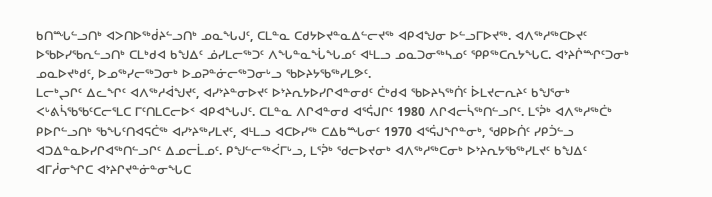ᑲᑎᙵᓪᓗᑎᒃ ᐊᐳᑎᐅᖅᑰᔨᓪᓗᑎᒃ ᓄᓇᖓᒍᑦ, ᑕᒪᓐᓇ ᑕᑯᔭᐅᔪᓐᓇᐃᓪᓕᔪᖅ ᐊᑭᐊᖑᓂ ᐅᓪᓗᒥᐅᔪᖅ. ᐊᐱᖅᓱᖅᑕᐅᔪᑦ ᐅᖃᐅᓯᖃᕆᓪᓗᑎᒃ ᑕᒪᒃᑯᐊ ᑲᖑᐃᑦ ᓅᓯᒪᓕᖅᑐᑦ ᐱᖓᓐᓇᖔᖓᓄᑦ ᐊᒻᒪᓗ ᓄᓇᑐᓂᖅᓴᓄᑦ ᕿᑭᖅᑕᕆᔭᖓᑕ. ᐊᔾᔨᒌᙱᑦᑐᓂᒃ ᓄᓇᐅᔪᒃᑯᑦ, ᐅᓄᖅᓯᓕᖅᑐᓂᒃ ᐅᓄᕈᓐᓃᓕᖅᑐᓂᒡᓗ ᖃᐅᔨᔭᖃᖅᓯᒪᕗᑦ.
ᒪᓕᒃᖢᒋᑦ ᐃᓚᖏᑦ ᐊᐱᖅᓱᐋᖑᔪᑦ, ᐊᓯᔾᔨᓐᓂᐅᔪᑦ ᐅᔾᔨᕆᔭᐅᓯᒋᐊᓐᓂᑯᑦ ᑖᒃᑯᐊ ᖃᐅᔨᓴᖅᑏᑦ ᐆᒪᔪᓕᕆᔨᑦ ᑲᖑᕐᓂᒃ ᐸᒡᕕᓵᖃᖃᑦᑕᓕᕐᒪᑕ ᒥᑦᑎᒪᑕᓕᐅᑉ ᐊᑭᐊᖓᒍᑦ. ᑕᒪᓐᓇ ᐱᒋᐊᓐᓂᑯ ᐊᕐᕌᒍᒋᑦ 1980 ᐱᒋᐊᓕᓵᖅᑎᓪᓗᒋᑦ. ᒪᕐᕉᒃ ᐊᐱᖅᓱᖅᑖᒃ ᑭᐅᒋᓪᓗᑎᒃ ᖃᖓᑦᑎᐊᕋᑖᖅ ᐊᓯᔾᔨᖅᓯᒪᔪᑦ, ᐊᒻᒪᓗ ᐊᑕᐅᓯᖅ ᑕᐃᑲᙵᓂᑦ 1970 ᐊᕐᕌᒍᖏᓐᓂᒃ, ᖁᑭᐅᑏᑦ ᓯᑭᑑᓪᓗ ᐊᑐᐃᓐᓇᐅᓯᒋᐊᖅᑎᓪᓗᒋᑦ ᐃᓄᓕᒫᓄᑦ. ᑭᖑᓪᓕᖅᐹᒥᒡᓗ, ᒪᕐᕉᒃ ᖁᓕᐅᔪᓂᒃ ᐊᐱᖅᓱᖅᑕᓂᒃ ᐅᔾᔨᕆᔭᖃᖅᓯᒪᔪᑦ ᑲᖑᐃᑦ ᐊᒥᓲᓂᖏᑕ ᐊᔾᔨᒋᔪᓐᓃᓐᓂᖓᑕ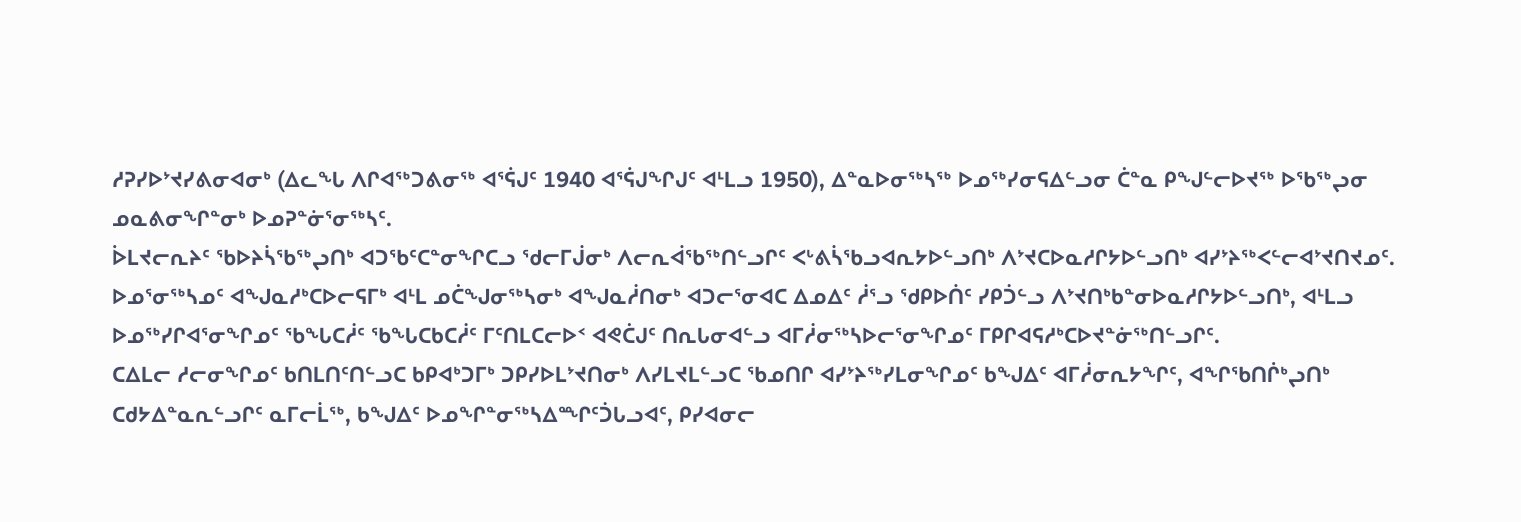ᓱᕈᓯᐅᔾᔪᓯᕕᓂᐊᓂᒃ (ᐃᓚᖓ ᐱᒋᐊᖅᑐᕕᓂᖅ ᐊᕐᕌᒍᑦ 1940 ᐊᕐᕌᒍᖏᒍᑦ ᐊᒻᒪᓗ 1950), ᐃᓐᓇᐅᓂᖅᓴᖅ ᐅᓄᖅᓯᓂᕋᐃᓪᓗᓂ ᑖᓐᓇ ᑭᖑᓪᓕᐅᔪᖅ ᐅᖃᖅᖢᓂ ᓄᓇᕕᓂᖏᓐᓂᒃ ᐅᓄᕈᓐᓃᕐᓂᖅᓴᑦ.
ᐆᒪᔪᓕᕆᔨᑦ ᖃᐅᔨᓵᖃᖅᖢᑎᒃ ᐊᑐᖃᑦᑕᓐᓂᖏᑕᓗ ᖁᓕᒥᒎᓂᒃ ᐱᓕᕆᐋᖃᖅᑎᓪᓗᒋᑦ ᐸᒡᕕᓵᖃᓗᐊᕆᔭᐅᓪᓗᑎᒃ ᐱᔾᔪᑕᐅᓇᓱᒋᔭᐅᓪᓗᑎᒃ ᐊᓯᔾᔨᖅᐸᓪᓕᐊᔾᔪᑎᔪᓄᑦ. ᐅᓄᕐᓂᖅᓴᓄᑦ ᐊᖑᓇᓱᒃᑕᐅᓕᕋᒥᒃ ᐊᒻᒪ ᓄᑖᖑᓂᖅᓴᓂᒃ ᐊᖑᓇᓲᑎᓂᒃ ᐊᑐᓕᕐᓂᐊᑕ ᐃᓄᐃᑦ ᓲᕐᓗ ᖁᑭᐅᑏᑦ ᓯᑭᑑᓪᓗ ᐱᔾᔪᑎᒃᑲᓐᓂᐅᓇᓱᒋᔭᐅᓪᓗᑎᒃ, ᐊᒻᒪᓗ ᐅᓄᖅᓯᒋᐊᕐᓂᖏᓄᑦ ᖃᖓᑕᓲᑦ ᖃᖓᑕᑲᑕᓲᑦ ᒥᑦᑎᒪᑕᓕᐅᑉ ᐊᕙᑖᒍᑦ ᑎᕆᒐᓂᐊᓪᓗ ᐊᒥᓲᓂᖅᓴᐅᓕᕐᓂᖏᓄᑦ ᒥᑭᒋᐊᕋᓱᒃᑕᐅᔪᓐᓃᖅᑎᓪᓗᒋᑦ.
ᑕᐃᒪᓕ ᓱᓕᓂᖏᓄᑦ ᑲᑎᒪᑎᑦᑎᓪᓗᑕ ᑲᑭᐊᒃᑐᒥᒃ ᑐᑭᓯᐅᒪᔾᔪᑎᓂᒃ ᐱᓯᒪᔪᒪᓪᓗᑕ ᖃᓄᑎᒋ ᐊᓯᔾᔨᖅᓯᒪᓂᖏᓄᑦ ᑲᖑᐃᑦ ᐊᒥᓲᓂᕆᔭᖏᑦ, ᐊᖏᖃᑎᒌᒃᖢᑎᒃ ᑕᑯᔭᐃᓐᓇᕆᓪᓗᒋᑦ ᓇᒥᓕᒫᖅ, ᑲᖑᐃᑦ ᐅᓄᖏᓐᓂᖅᓴᐃᙱᑦᑑᒐᓗᐊᑦ, ᑭᓯᐊᓂᓕ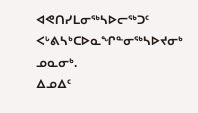ᐊᕙᑎᓯᒪᓂᖅᓴᐅᓕᖅᑐᑦ ᐸᒡᕕᓴᒃᑕᐅᓇᖏᓐᓂᖅᓴᐅᔪᓂᒃ ᓄᓇᓂᒃ.
ᐃᓄᐃᑦ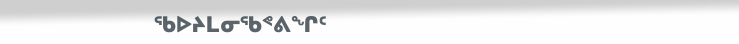ᖃᐅᔨᒪᓂᖃᕝᕕᖏᑦ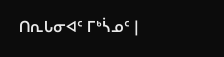ᑎᕆᒐᓂᐊᑦ ᒥᒃᓵᓄᑦ |